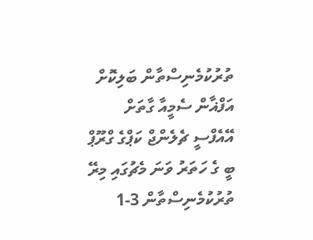ތުރުކުމެނިސްތާން ބަލިކޮށް އަފްޣާން ސެމީއާ ގާތަށް
އޭއެފްސީ ޗެލެންޖް ކަޕްގެ ގްރޫޕް ބީ ގެ ހަތަރު ވަނަ މެޗުގައި މިރޭ ތުރުކުމެނިސްތާން 3-1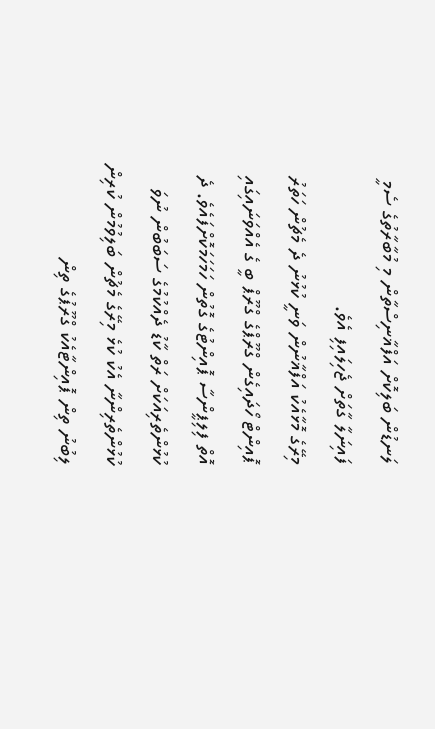ލަނޑުން ބަލިކޮށް އަފްޣާނިސްތާން މި މުބާރާތުގެ ސެމީ ފައިނަލާ ގާތަށް ޖެހިލައިފި އެވެ.
މިރޭގެ މޮޅާއެކު އަފްޣާނުން ވަނީ ކުޅުނު ދެ މެޗުން ހަތަރު ޕޮއިންޓް ހޯދައިގެން ގްރޫޕްގެ ގްރޫޕް ބީ ގެ އެއްވަނައިގައި އޮތް ފިލިޕީންސާ ޕޮއިންޓުގެ ގޮތުން ހަމަހަމަކޮށްފައެވެ. ދެ ކުޅުންތެރިއަކަށް ރަތް ކާޑު ދެއްކުމުގެ ސަބަބުން ނުވަ ކުޅުންތެރިންނާ އެކު ކުޅެ މިރޭގެ މެޗުން ބަލިވުމުން ކުރިން ލިބުނު ތިން ޕޮއިންޓާއެކު ގްރޫޕުގެ ތިން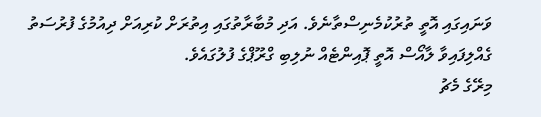ވަނައިގައި އޮތީ ތުރުކުމެނިސްތާނެވެ. އަދި މުބާރާތުގައި އިތުރަށް ކުރިއަށް ދިއުމުގެ ފުރުސަތު ގެއްލިފައިވާ ލާއޯސް އޮތީ ޕޮއިންޓެއް ނުލިބި ގްރޫޕްގެ ފުލުގައެވެ.
މިރޭގެ މެޗު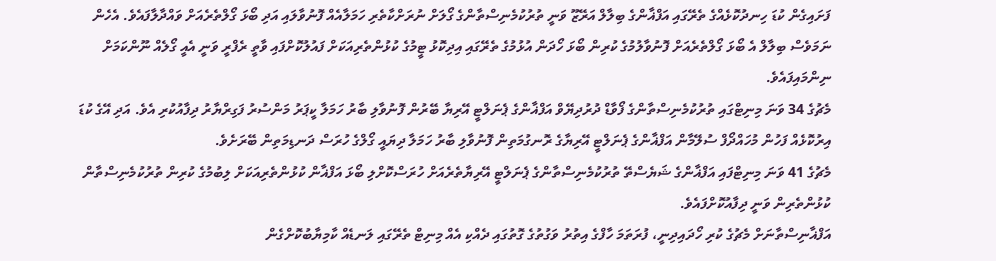ފަށައިގެން ކުޑަ ހިނދުކޮޅެއްގެ ތެރޭގައި އަފްޣާންގެ ބިލާލް އަރޭޒޫ ވަނީ ތުރުކުމެނިސްތާންގެ ގޯލަށް ނުރަށްކާތެރި ހަމަލާއެއް ފޮނުވާލައި އަދި ބޯޅަ ގޯލްތެރެއަށް ވައްދާލާފައެވެ. އެހެން ނަމަވެސް ބިލާލް އެ ބޯޅަ ގޯލްތެރެއަށް ފޮނުވާލުމުގެ ކުރިން ބޯޅަ ހޯދަން އުޅުމުގެ ތެރޭގައި އިދިކޮޅު ޓީމުގެ ކުޅުންތެރިއަކަށް ފައުލުކޮށްފައި ވާތީ ރެފްރީ ވަނީ އެއީ ގޯލެއް ނޫންކަމަށް ނިންމައިފައެވެ.
މެޗުގެ 34 ވަނަ މިނިޓްގައި ތުރުކުމެނިސްތާންގެ ފޯވާޑް ދުރުދިޔޭވް އަފްޣާންގެ ޕެނަލްޓީ އޭރިޔާ ބޭރުން ފޮނުވާލި ބާރު ހަމަލާ ކީޕަރު މަންސުރު ފަގިރްޔާރު ދިފާއުކުރި އެވެ. އަދި އޭގެ ކުޑަ އިރުކޮޅެއް ފަހުން މުހައްދޯފް ސުލޭމާން އަފްޣާންގެ ޕެނަލްޓީ އޭރިޔާގެ ރޮނގުމަތިން ފޮނުވާލި ބާރު ހަމަލާ ދިޔައީ ގޯލްގެ ހުރަސް ދަނޑިމަތިން ބޭރަށެވެ.
މެޗުގެ 41 ވަނަ މިނިޓްފައި އަފްޣާންގެ ޝަޔެސްތޭ ތުރުކުމެނިސްތާންގެ ޕެނަލްޓީ އޭރިޔާތެރެއަށް ހުރަސްކޮށްލި ބޯޅަ އަފްޣާން ކުޅުންތެރިއަކަށް ލިބުމުގެ ކުރިން ތުރުކުމެނިސްތާން ކުޅުންތެރިން ވަނީ ދިފާއުކޮށްފައެވެ.
އަފްޣާނިސްތާނަށް މެޗުގެ ކުރި ހޯދައިދިނީ، ފުރަތަމަ ހާފްގެ އިތުރު ވަގުތުގެ ގޮތުގައި ދެއްކި އެއް މިނިޓް ތެރޭގައި ލަނޑެއް ކާމިޔާބުކޮށްގެން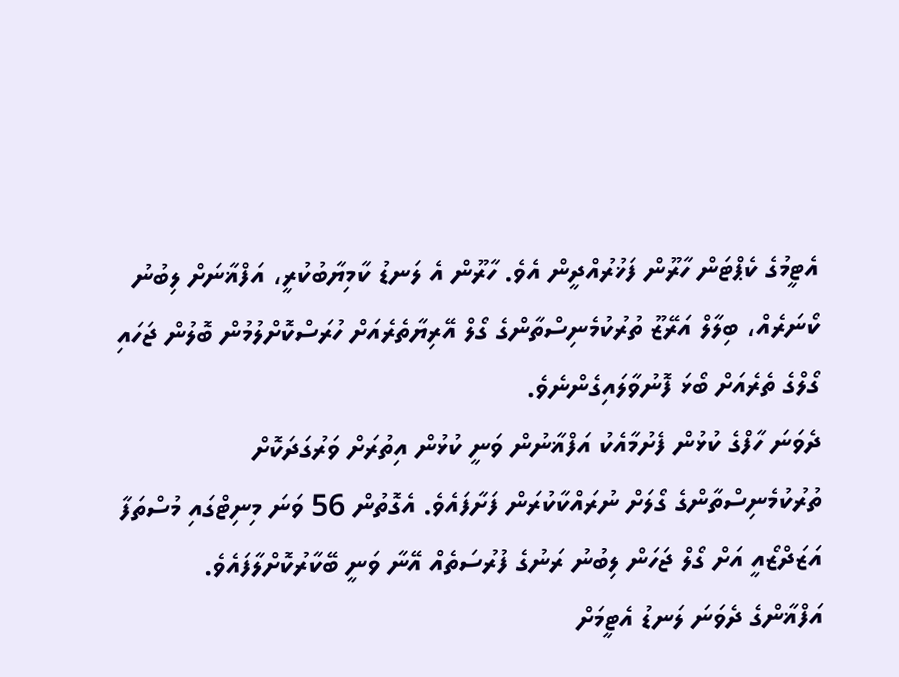އެޓީމުގެ ކެޕްޓަން ހާރޫން ފަޚުރުއްދީން އެވެ. ހާރޫން އެ ލަނޑު ކާމިޔާބުކުރީ، އަފްޣާނަށް ލިބުނު ކޯނަރެއް، ބިލާލް އަރޭޒޫ ތުރުކުމެނިސްތާންގެ ގޯލް އޭރިޔާތެރެއަށް ހުރަސްކޮށްލުމުން ބޮލުން ޖަހައި ގޯލްގެ ތެރެއަށް ބޯޅަ ފޮނުވާލައިގެންނެވެ.
ދެވަނަ ހާފްގެ ކުޅުން ފެށުމާއެކު އަފްޣާނުން ވަނީ ކުޅުން އިތުރަށް ވަރުގަދަކޮށް ތުރުކުމެނިސްތާންގެ ގޯލަށް ނުރައްކާކުރަން ފަށާފައެވެ. އެގޮތުން 56 ވަނަ މިނިޓްގައި މުސްތަފާ އަޒަދްޒޯއީ އަށް ގޯލް ޖަހަން ލިބުނު ރަނުގެ ފުރުސަތެއް އޭނާ ވަނީ ބޭކާރުކޮށްލާފައެވެ.
އަފްޣާންގެ ދެވަނަ ލަނޑު އެޓީމަށް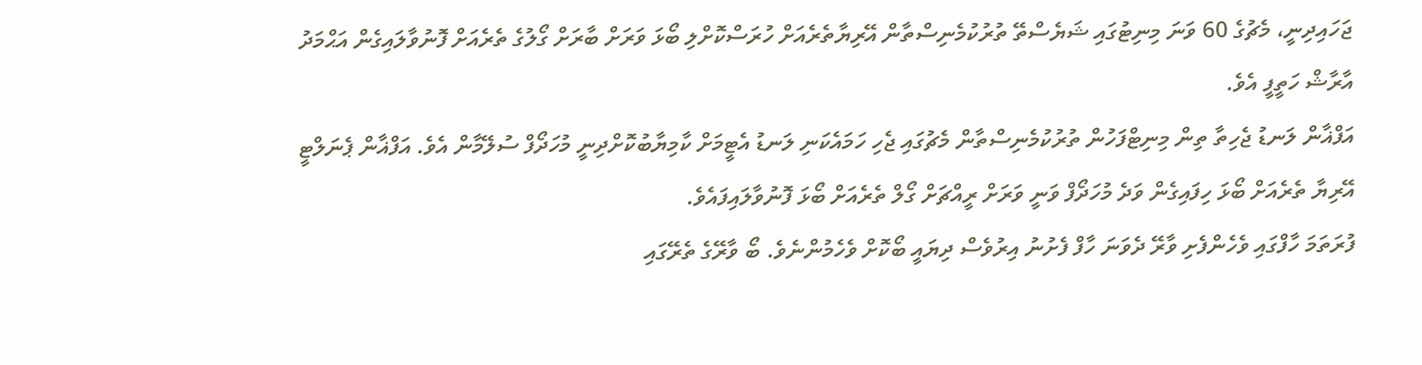ޖަހައިދިނީ، މެޗުގެ 60 ވަނަ މިނިޓުގައި ޝަޔެސްތޭ ތުރުކުމެނިސްތާން އޭރިޔާތެރެއަށް ހުރަސްކޮށްލި ބޯޅަ ވަރަށް ބާރަށް ގޯލުގެ ތެރެއަށް ފޮނުވާލައިގެން އަޙްމަދު އާރާޝް ހަތީފީ އެވެ.
އަފްޣާން ލަނޑު ޖެހިތާ ތިން މިނިޓްފަހުން ތުރުކުމެނިސްތާން މެޗުގައި ޖެހި ހަމައެކަނި ލަނޑު އެޓީމަށް ކާމިޔާބުކޮށްދިނީ މުހަދޯފް ސުލޭމާން އެވެ. އަފްޣާން ޕެނަލްޓީ އޭރިޔާ ތެރެއަށް ބޯޅަ ހިފައިގެން ވަދެ މުހަދޯފް ވަނީ ވަރަށް ރީއްޗަށް ގޯލް ތެރެއަށް ބޯޅަ ފޮނުވާލައިފައެވެ.
ފުރަތަމަ ހާފްގައި ވެހެންފެށި ވާރޭ ދެވަނަ ހާފް ފެށުނު އިރުވެސް ދިޔައީ ބޯކޮށް ވެހެމުންނެވެ. ބޯ ވާރޭގެ ތެރޭގައި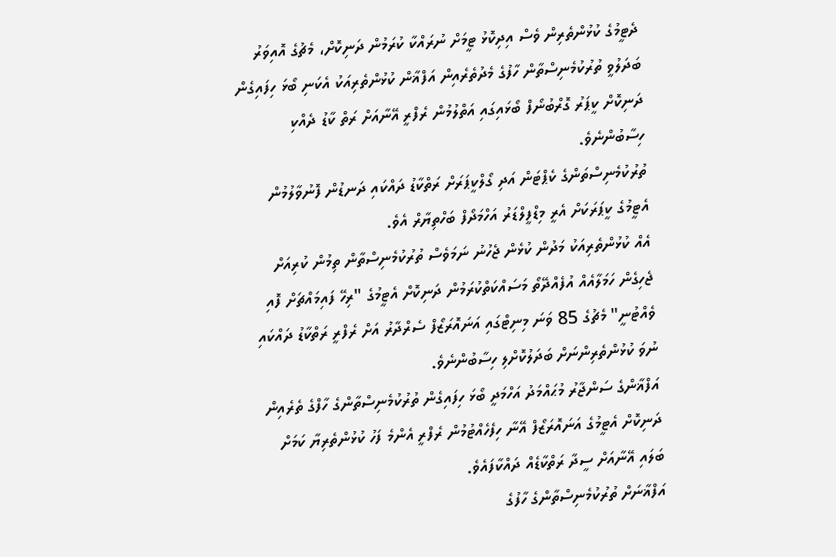ދެޓީމުގެ ކުޅުންތެރިން ވެސް އިދިކޮޅު ޓީމަށް ނުރައްކާ ކުރަމުން ދަނިކޮށް، މެޗުގެ އޮއިވަރު ބަދަލުވީ ތުރުކުމެނިސްތާން ހާފުގެ މެދުތެރެއިން އަފްޣާން ކުޅުންތެރިއަކު އެކަނި ބޯޅަ ހިފައިގެން ދަނިކޮށް ކީޕަރު ގޮރްބުނޯފް ބޯޅައިގައި އަތްލުމުން ރެފްރީ އޭނާއަށް ރަތް ކާޑު ދެއްކި ހިސާބުންނެވެ.
ތުރުކުމެނިސްތަންގެ ކެޕްޓަން އަދި ގޯލްކީޕަރަށް ރަތްކާޑު ދައްކައި ދަނޑުން ފޮނުވާލުމުން އެޓީމުގެ ކީޕަރަކަށް އެރީ މިޑްފީލްޑަރު އަހްމަދޯފް ބަހްތިޔާރް އެވެ.
އެއް ކުޅުންތެރިއަކު މަދުން ކުޅެން ޖެހުނު ނަމަވެސް ތުރުކުމެނިސްތާން ތިމުން ކުރިއަށް ޖެހިގެން ހަމަލާއެއް އުފެއްދޭތޯ މަސައްކަތްކުރަމުން ދަނިކޮށް އެޓީމުގެ "ރިހޭ ފައިމައްޗަށް ފޮއި ވެއްޓުނީ" މެޗުގެ 85 ވަނަ މިނިޓްގައި އަނައޮރަޒޯފް ސެރްދާރު އަށް ރެފްރީ ރަތްކާޑު ދައްކައި ނުވަ ކުޅުންތެރިންނަށް ބަދަލުކޮށްލި ހިސާބުންނެވެ.
އަފްޣާންގެ ސަންޖާރު މުޙައްމަދު އަހްމަދީ ބޯޅަ ހިފައިގެން ތުރުކުމެނިސްތާންގެ ހާފްގެ ތެރެއިން ދަނިކޮށް އެޓީމުގެ އަނައޮރަޒޯފް އޭނާ ހިފެހެއްޓުމުން ރެފްރީ އެންމެ ފަހު ކުޅުންތެރިޔާ ކަމަށް ބަލައި އޭނާއަށް ސީދާ ރަތްކާޑެއް ދައްކާފައެވެ.
އަފްޣާނަށް ތުރުކުމެނިސްތާންގެ ހާފުގެ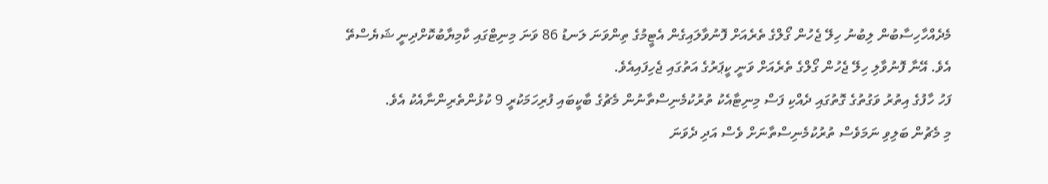މެދެއްހާހިސާބުން ލިބުނު ހިލޭ ޖެހުން ގޯލްގެ ތެރެއަށް ފޮނުވާލައިގެން އެޓީމުގެ ތިންވަނަ ލަނޑު 86 ވަނަ މިނިޓްގައި ކާމިޔާބުކޮށްދިނީ ޝަޔެސްތޭ އެވެ. އޭނާ ފޮނުވާލި ހިލޭ ޖެހުން ގޯލްގެ ތެރެއަށް ވަނީ ކީޕަރުގެ އަތުގައި ޖެހިފައިއެވެ.
ފަހު ހާފުގެ އިތުރު ވަގުތުގެ ގޮތުގައި ދެއްކި ފަސް މިނިޓާއެކު ތުރުކުމެނިސްތާނުން މެޗުގެ ބާކީބައި ފުރިހަމަކުރީ 9 ކުޅުންތެރިންނާއެކު އެވެ.
މި މެޗުން ބަލިވި ނަމަވެސް ތުރުކުމެނިސްތާނަށް ވެސް އަދި ދެވަނަ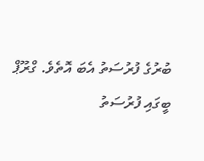ބުރުގެ ފުރުސަތު އެބަ އޮތެވެ. ގްރޫޕް ބީގައި ފުރުސަތު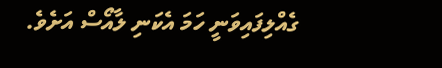ގެއްލިފައިވަނީ ހަމަ އެކަނި ލާއޯސް އަށެވެ.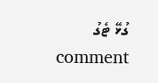ގުޅޭ ޓެގު
comment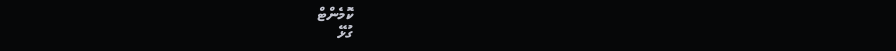ކޮމެންޓް
ގުޅޭ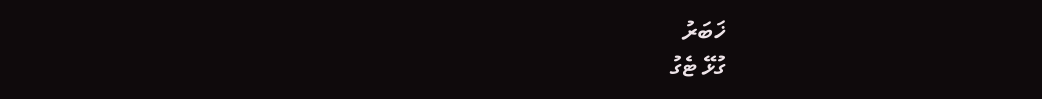ޚަބަރު
ގުޅޭ ޓެގު